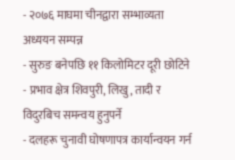- २०७६ माघमा चीनद्वारा सम्भाव्यता अध्ययन सम्पन्न
- सुरुङ बनेपछि ११ किलोमिटर दूरी छोटिने
- प्रभाव क्षेत्र शिवपुरी, लिखु, तादी र विदुरबिच समन्वय हुनुपर्ने
- दलहरू चुनावी घोषणापत्र कार्यान्वयन गर्न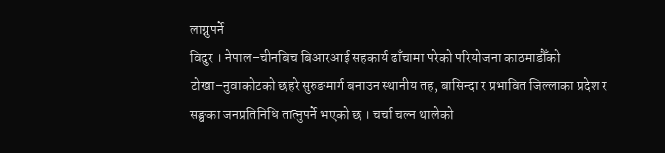लाग्नुपर्ने
विदुर । नेपाल–चीनबिच बिआरआई सहकार्य ढाँचामा परेको परियोजना काठमाडौँको टोखा–नुवाकोटको छहरे सुरुङमार्ग बनाउन स्थानीय तह, बासिन्दा र प्रभावित जिल्लाका प्रदेश र सङ्घका जनप्रतिनिधि तात्नुपर्ने भएको छ । चर्चा चल्न थालेको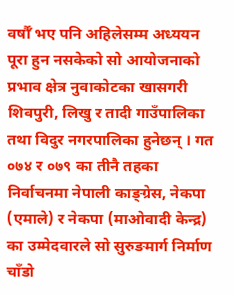वर्षौँ भए पनि अहिलेसम्म अध्ययन पूरा हुन नसकेको सो आयोजनाको प्रभाव क्षेत्र नुवाकोटका खासगरी शिवपुरी, लिखु र तादी गाउँपालिका तथा विदुर नगरपालिका हुनेछन् । गत ०७४ र ०७९ का तीनै तहका निर्वाचनमा नेपाली काङ्ग्रेस, नेकपा (एमाले) र नेकपा (माओवादी केन्द्र) का उम्मेदवारले सो सुरुङमार्ग निर्माण चाँडो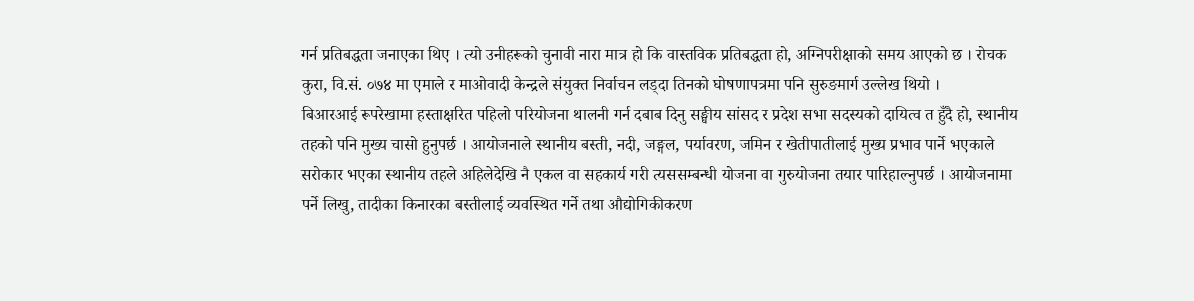गर्न प्रतिबद्धता जनाएका थिए । त्यो उनीहरूको चुनावी नारा मात्र हो कि वास्तविक प्रतिबद्धता हो, अग्निपरीक्षाको समय आएको छ । रोचक कुरा, वि.सं. ०७४ मा एमाले र माओवादी केन्द्रले संयुक्त निर्वाचन लड्दा तिनको घोषणापत्रमा पनि सुरुङमार्ग उल्लेख थियो ।
बिआरआई रूपरेखामा हस्ताक्षरित पहिलो परियोजना थालनी गर्न दबाब दिनु सङ्घीय सांसद र प्रदेश सभा सदस्यको दायित्व त हुँदै हो, स्थानीय तहको पनि मुख्य चासो हुनुपर्छ । आयोजनाले स्थानीय बस्ती, नदी, जङ्गल, पर्यावरण, जमिन र खेतीपातीलाई मुख्य प्रभाव पार्ने भएकाले सरोकार भएका स्थानीय तहले अहिलेदेखि नै एकल वा सहकार्य गरी त्यससम्बन्धी योजना वा गुरुयोजना तयार पारिहाल्नुपर्छ । आयोजनामा पर्ने लिखु, तादीका किनारका बस्तीलाई व्यवस्थित गर्ने तथा औद्योगिकीकरण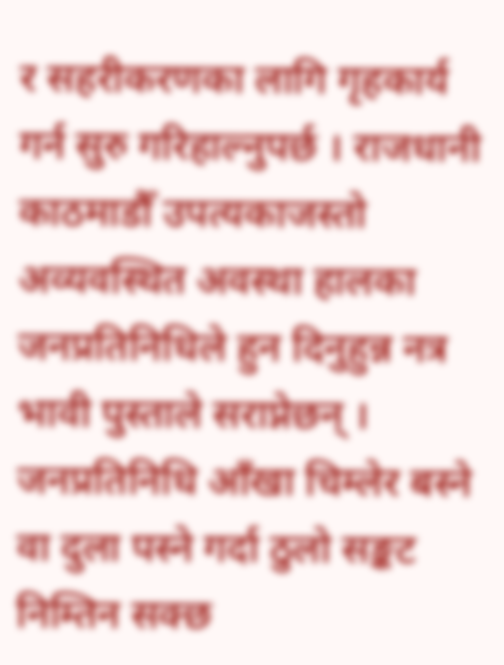र सहरीकरणका लागि गृहकार्य गर्न सुरु गरिहाल्नुपर्छ । राजधानी काठमाडौँ उपत्यकाजस्तो अव्यवस्थित अवस्था हालका जनप्रतिनिधिले हुन दिनुहुन्न नत्र भावी पुस्ताले सराप्नेछन् । जनप्रतिनिधि आँखा चिम्लेर बस्ने वा दुला पस्ने गर्दा ठुलो सङ्कट निम्तिन सक्छ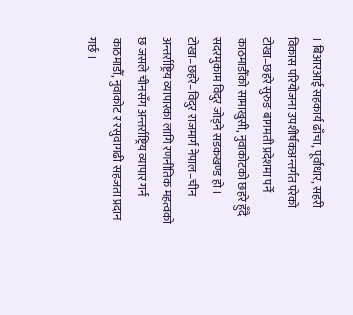। बिआरआई सहकार्य ढाँचा, पूर्वाधार, सहरी विकास परियोजना उपशीर्षकअन्तर्गत परेको टोखा–छहरे सुरुङ बागमती प्रदेशमा पर्ने काठमाडौँको सामाखुसी, नुवाकोटको छहरे हुँदै सदरमुकाम विदुर जोड्ने सडकखण्ड हो । टोखा–छहरे–विदुर राजमार्ग नेपाल–चीन अन्तर्राष्ट्रिय व्यापारका लागि रणनीतिक महत्वको छ जसले चीनसँग अन्तर्राष्ट्रिय व्यापार गर्न काठमाडौँ, नुवाकोट र रसुवागढी सहजता प्रदान गर्छ ।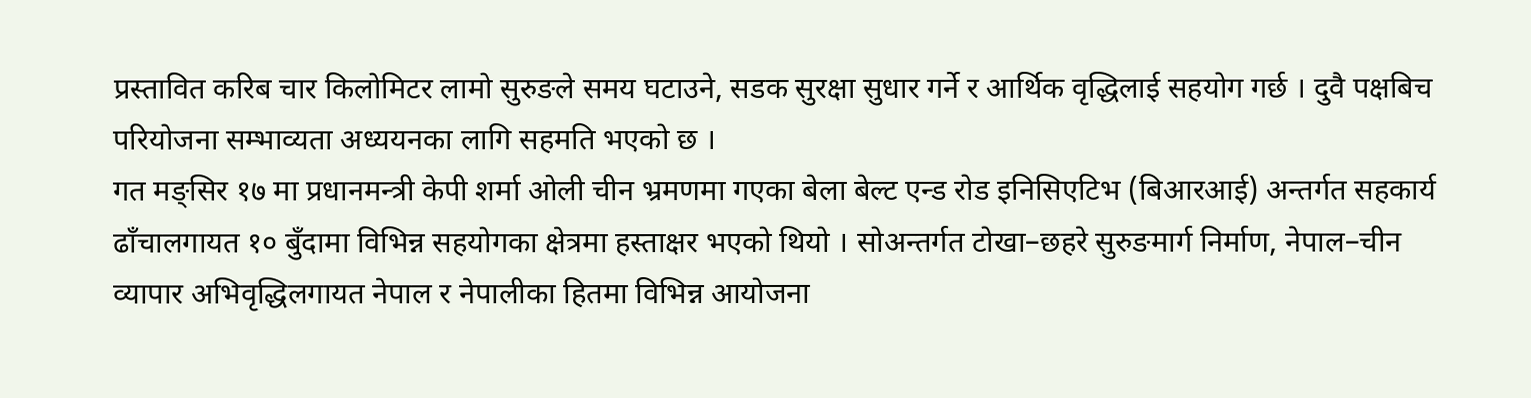प्रस्तावित करिब चार किलोमिटर लामो सुरुङले समय घटाउने, सडक सुरक्षा सुधार गर्ने र आर्थिक वृद्धिलाई सहयोग गर्छ । दुवै पक्षबिच परियोजना सम्भाव्यता अध्ययनका लागि सहमति भएको छ ।
गत मङ्सिर १७ मा प्रधानमन्त्री केपी शर्मा ओली चीन भ्रमणमा गएका बेला बेल्ट एन्ड रोड इनिसिएटिभ (बिआरआई) अन्तर्गत सहकार्य ढाँचालगायत १० बुँदामा विभिन्न सहयोगका क्षेत्रमा हस्ताक्षर भएको थियो । सोअन्तर्गत टोखा–छहरे सुरुङमार्ग निर्माण, नेपाल–चीन व्यापार अभिवृद्धिलगायत नेपाल र नेपालीका हितमा विभिन्न आयोजना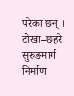परेका छन् । टोखा–छहरे सुरुङमार्ग निर्माण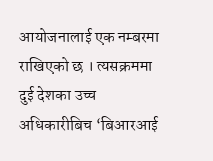आयोजनालाई एक नम्बरमा राखिएको छ । त्यसक्रममा दुई देशका उच्च अधिकारीबिच ‘बिआरआई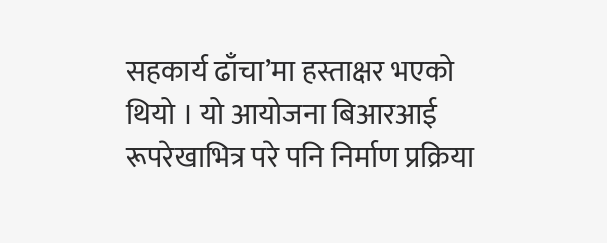सहकार्य ढाँचा’मा हस्ताक्षर भएको थियो । यो आयोजना बिआरआई रूपरेखाभित्र परे पनि निर्माण प्रक्रिया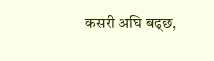कसरी अघि बढ्छ,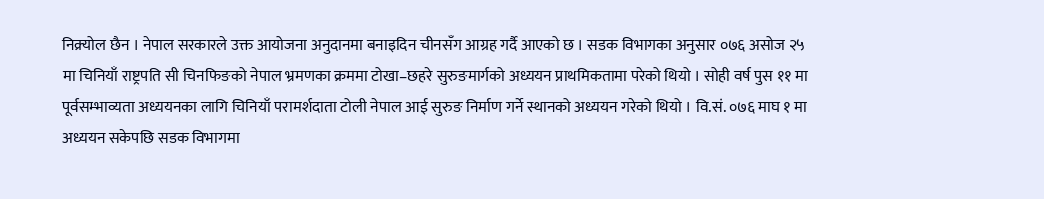निक्र्योल छैन । नेपाल सरकारले उक्त आयोजना अनुदानमा बनाइदिन चीनसँग आग्रह गर्दै आएको छ । सडक विभागका अनुसार ०७६ असोज २५ मा चिनियाँ राष्ट्रपति सी चिनफिङको नेपाल भ्रमणका क्रममा टोखा–छहरे सुरुङमार्गको अध्ययन प्राथमिकतामा परेको थियो । सोही वर्ष पुस ११ मा पूर्वसम्भाव्यता अध्ययनका लागि चिनियाँ परामर्शदाता टोली नेपाल आई सुरुङ निर्माण गर्ने स्थानको अध्ययन गरेको थियो । वि.सं. ०७६ माघ १ मा अध्ययन सकेपछि सडक विभागमा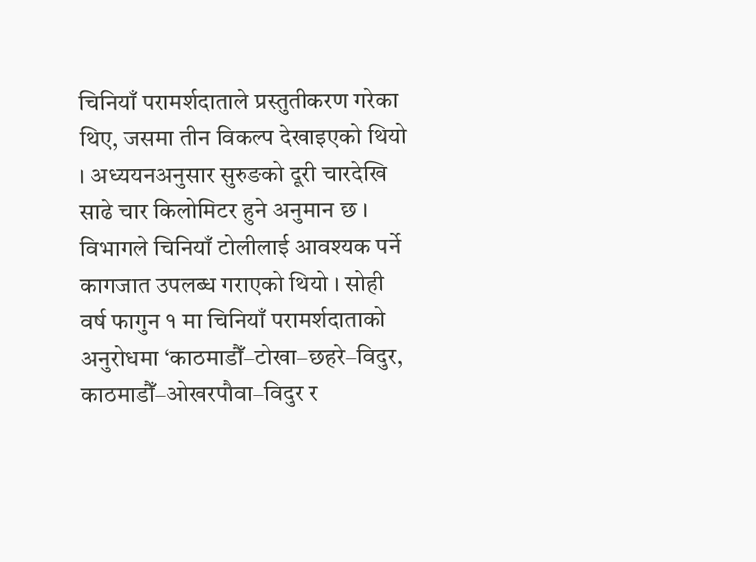चिनियाँ परामर्शदाताले प्रस्तुतीकरण गरेका थिए, जसमा तीन विकल्प देखाइएको थियो । अध्ययनअनुसार सुरुङको दूरी चारदेखि साढे चार किलोमिटर हुने अनुमान छ । विभागले चिनियाँ टोलीलाई आवश्यक पर्ने कागजात उपलब्ध गराएको थियो । सोही वर्ष फागुन १ मा चिनियाँ परामर्शदाताको अनुरोधमा ‘काठमाडौँ–टोखा–छहरे–विदुर, काठमाडौँ–ओखरपौवा–विदुर र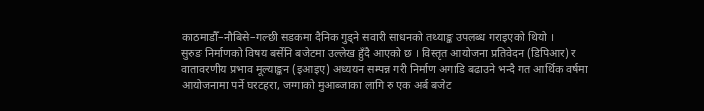काठमाडौँ–नौबिसे–गल्छी सडकमा दैनिक गुड्ने सवारी साधनको तथ्याङ्क उपलब्ध गराइएको थियो ।
सुरुङ निर्माणको विषय बर्सेनि बजेटमा उल्लेख हुँदै आएको छ । विस्तृत आयोजना प्रतिवेदन (डिपिआर) र वातावरणीय प्रभाव मूल्याङ्कन (इआइए) अध्ययन सम्पन्न गरी निर्माण अगाडि बढाउने भन्दै गत आर्थिक वर्षमा आयोजनामा पर्ने घरटहरा, जग्गाको मुआब्जाका लागि रु एक अर्ब बजेट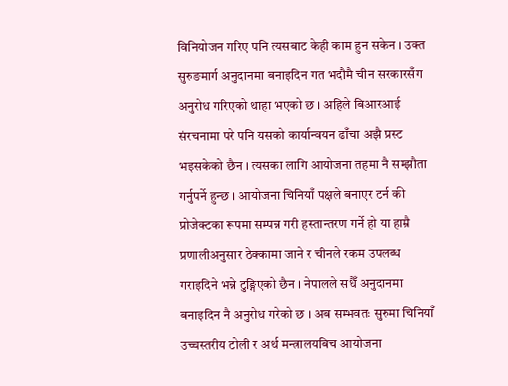विनियोजन गरिए पनि त्यसबाट केही काम हुन सकेन । उक्त सुरुङमार्ग अनुदानमा बनाइदिन गत भदौमै चीन सरकारसँग अनुरोध गरिएको थाहा भएको छ । अहिले बिआरआई संरचनामा परे पनि यसको कार्यान्वयन ढाँचा अझै प्रस्ट भइसकेको छैन । त्यसका लागि आयोजना तहमा नै सम्झौता गर्नुपर्ने हुन्छ । आयोजना चिनियाँ पक्षले बनाएर टर्न की प्रोजेक्टका रूपमा सम्पन्न गरी हस्तान्तरण गर्ने हो या हाम्रै प्रणालीअनुसार ठेक्कामा जाने र चीनले रकम उपलब्ध गराइदिने भन्ने टुङ्गिएको छैन । नेपालले सधैँ अनुदानमा बनाइदिन नै अनुरोध गरेको छ । अब सम्भवतः सुरुमा चिनियाँ उच्चस्तरीय टोली र अर्थ मन्त्रालयबिच आयोजना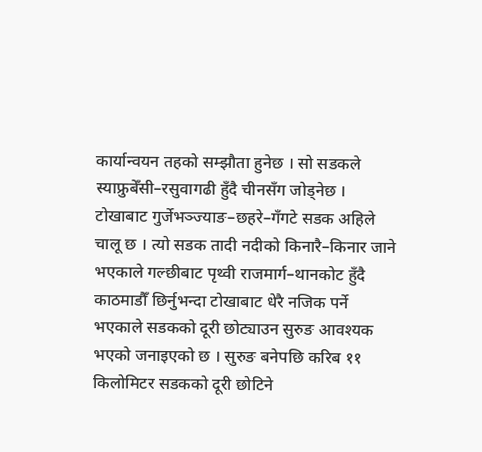कार्यान्वयन तहको सम्झौता हुनेछ । सो सडकले स्याफ्रुबेँसी–रसुवागढी हुँदै चीनसँग जोड्नेछ । टोखाबाट गुर्जेभञ्ज्याङ–छहरे–गँगटे सडक अहिले चालू छ । त्यो सडक तादी नदीको किनारै–किनार जाने भएकाले गल्छीबाट पृथ्वी राजमार्ग–थानकोट हुँदै काठमाडौँ छिर्नुभन्दा टोखाबाट धेरै नजिक पर्ने भएकाले सडकको दूरी छोट्याउन सुरुङ आवश्यक भएको जनाइएको छ । सुरुङ बनेपछि करिब ११ किलोमिटर सडकको दूरी छोटिने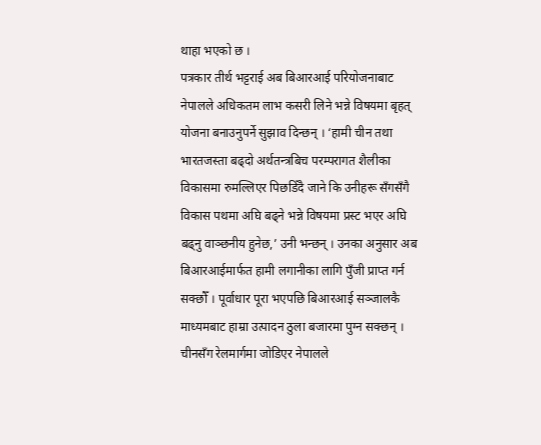थाहा भएको छ ।
पत्रकार तीर्थ भट्टराई अब बिआरआई परियोजनाबाट नेपालले अधिकतम लाभ कसरी लिने भन्ने विषयमा बृहत् योजना बनाउनुपर्ने सुझाव दिन्छन् । ‘हामी चीन तथा भारतजस्ता बढ्दो अर्थतन्त्रबिच परम्परागत शैलीका विकासमा रुमल्लिएर पिछडिँदै जाने कि उनीहरू सँगसँगै विकास पथमा अघि बढ्ने भन्ने विषयमा प्रस्ट भएर अघि बढ्नु वाञ्छनीय हुनेछ,’ उनी भन्छन् । उनका अनुसार अब बिआरआईमार्फत हामी लगानीका लागि पुँजी प्राप्त गर्न सक्छौँ । पूर्वाधार पूरा भएपछि बिआरआई सञ्जालकै माध्यमबाट हाम्रा उत्पादन ठुला बजारमा पुग्न सक्छन् । चीनसँग रेलमार्गमा जोडिएर नेपालले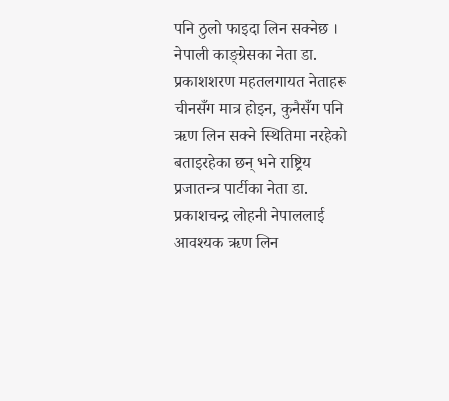पनि ठुलो फाइदा लिन सक्नेछ । नेपाली काङ्ग्रेसका नेता डा. प्रकाशशरण महतलगायत नेताहरू चीनसँग मात्र होइन, कुनैसँग पनि ऋण लिन सक्ने स्थितिमा नरहेको बताइरहेका छन् भने राष्ट्रिय प्रजातन्त्र पार्टीका नेता डा. प्रकाशचन्द्र लोहनी नेपाललाई आवश्यक ऋण लिन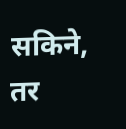सकिने, तर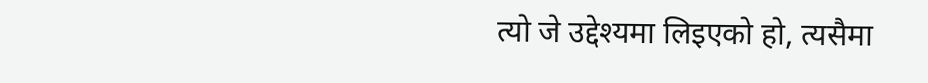त्यो जे उद्देश्यमा लिइएको हो, त्यसैमा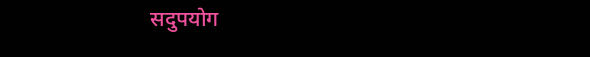सदुपयोग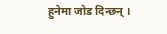हुनेमा जोड दिन्छन् ।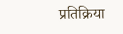प्रतिक्रिया